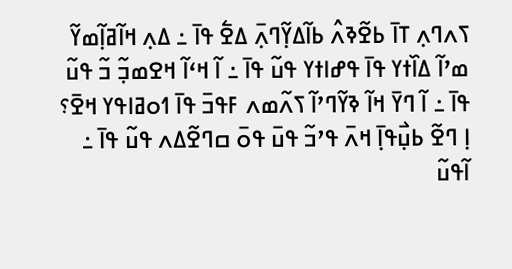ߖߍߣߍ߲ ߠߊ߫ ߕߐ߬ߢߍ߮ ߕߊ߬ߡߌ߲߬ߣߍ߲߫ ߡߐ߱ ߟߊ߫ ߸ ߡߍ߲ ߞߊ߬ߥߊ߲߬ߘߌ߬ ߘߴߊ߬ ߡߊ߰ߙߌ ߟߊ߫ ߟߝߊߙߌ ߟߎ߬ ߟߊ߫ ߸ ߊ߬ ߞߵߊ߬ ߞߐߘߏ߲߬ ߏ߬ ߟߎ߬ ߟߊ߫ ߸ ߊ߬ ߣߌ߫ ߞߊ߬ ߢߌ߬ߣߴߊ߬ ߖߍ߬ߘߍ ߓߟߏ߫ ߟߊ߫ ߗߋߥߊߟߌ ߞߐ߫؟ ߊ߲ ߣߐ߬ ߕߎ߲߯ߟߊ߲߫ ߞߍ߫ ߟߴߏ߬ ߟߎ߫ ߟߋ߫ ߛߣߐ߬ߡߍ ߟߎ߬ ߟߊ߫ ߸ ߊ߬ߟߎ߬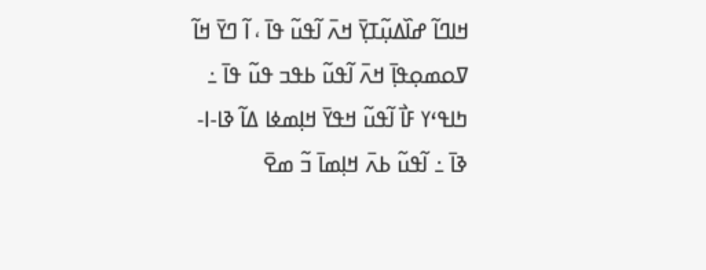ߞߊߣߊ߬ ߝߊ߰ߡߎ߲߬ߠߌ߲߫ ߞߍ߫ ߊ߬ߟߎ߬ ߟߊ߫ ، ߊ߬ ߣߌ߫ ߞߊ߬ ߜߋߘߋ߲ߟߊ߲߫ ߞߍ߫ ߊ߬ߟߎ߬ ߕߟߏ ߟߎ߬ ߟߊ߫ ߸ ߤߊߟߵߌ ߓߊ߯ ߊ߬ߟߎ߬ ߞߟߌ߫ ߞߊ߲ߘߦߊ ߡߊ߬ ߢߊ-ߊ-ߢߊ߫ ߸ ߊ߬ߟߎ߬ ߕߍ߫ ߞߊ߲ߘߊ߫ ߏ߬ ߘߐ߫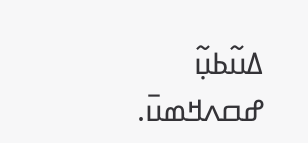ߡߎ߬ߕߎ߲߬ ߝߛߍߞߘߎ߫.